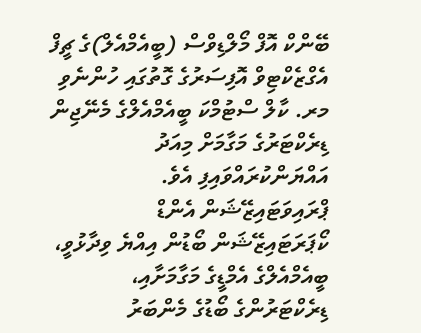ބޭންކް އޮފް މޯލްޑިވްސް (ބީއެމްއެލް)ގެ ޗީފް އެގްޒެކްޓިވް އޮފިސަރުގެ ގޮތުގައި ހުންނެވި މރ. ކާލް ސްޓުމްކަ ބީއެމްއެލްގެ މެނޭޖިން ޑިރެކްޓަރުގެ މަގާމަށް މިއަދު އައްޔަންކުރައްވައިފި އެވެ.
ޕްރައިވަޓައިޒޭޝަން އެންޑް ކޯޕަރަޓައިޒޭޝަން ބޯޑުން އިއްޔެ ވިދާޅުވީ، ބީއެމްއެލްގެ އެމްޑީގެ މަގާމަށާއި، ޑިރެކްޓަރުންގެ ބޯޑުގެ މެންބަރު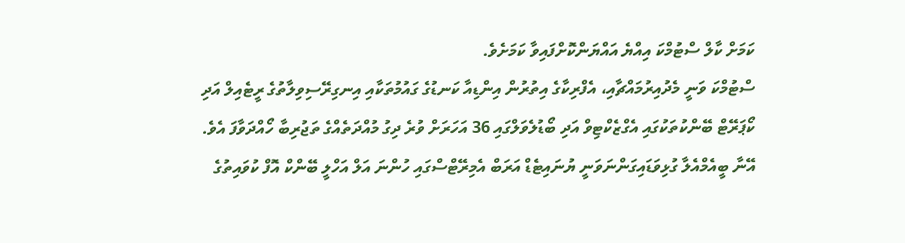ކަމަށް ކާލް ސްޓުމްކަ އިއްޔެ އައްޔަންކޮށްފައިވާ ކަމަށެވެ.
ސްޓުމްކަ ވަނީ މެދުއިރުމައްޗާއި، އެފްރިކާގެ އިތުރުން އިންޑިއާ ކަނޑުގެ ގައުމުތަކާއި އިނގިރޭސިވިލާތުގެ ރީޓެއިލް އަދި ކޯޕަރޭޓް ބޭންކުތަކުގައި އެގްޒެކްޓިވް އަދި ބޯޑުލެވަލްގައި 36 އަހަރަށް ވުރެ ދިގު މުއްދަތެއްގެ ތަޖުރިބާ ހޯއްދަވާފަ އެވެ.
އޭނާ ބީއެމްއެލާ ގުޅިވަޑައިގަންނަވަނީ ޔުނައިޓެޑް އަރަބް އެމިރޭޓްސްގައި ހުންނަ އަލް އަހްލީ ބޭންކް އޮފް ކުވައިތުގެ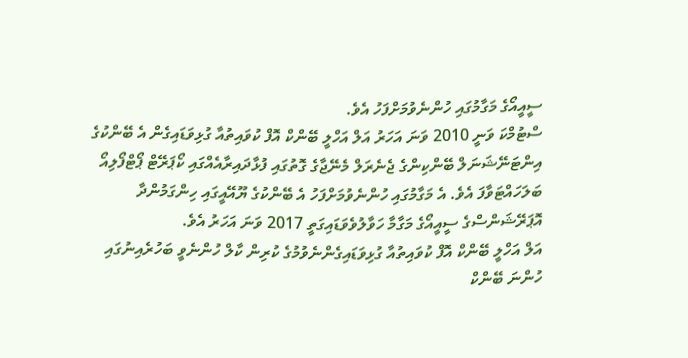ސީއީއޯގެ މަގާމުގައި ހުންނެވުމަށްފަހު އެވެ.
ސްޓުމްކަ ވަނީ 2010 ވަނަ އަހަރު އަލް އަހްލީ ބޭންކް އޮފް ކުވައިތުއާ ގުޅިވަޑައިގެން އެ ބޭންކުގެ އިންޓަނޭޝަނަލް ބޭންކިންގެ ޖެނެރަލް މެނޭޖާގެ ގޮތުގައި ފުޅާދައިރާއެއްގައި ކޯޕަރޭޓް ޕޯޓްފޯލިއޯ ބަލަހައްޓަވާފަ އެވެ. އެ މަގާމުގައި ހުންނެވުމަށްފަހު އެ ބޭންކުގެ ޔޫއޭއީގައި ހިންގަމުންދާ އޮޕަރޭޝަންސްގެ ސީއީއޯގެ މަގާމާ ހަވާލުވެވަޑައިގަތީ 2017 ވަނަ އަހަރު އެވެ.
އަލް އަހްލީ ބޭންކް އޮފް ކުވައިތުއާ ގުޅިވަޑައިގެންނެވުމުގެ ކުރިން ކާލް ހުންނެވީ ބަހުރެއިނުގައި ހުންނަ ބޭންކް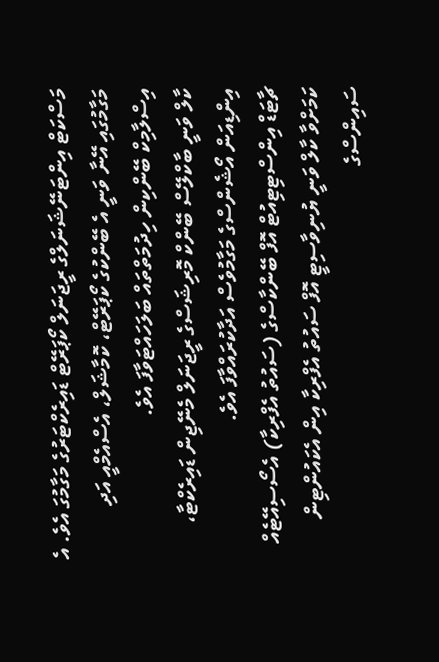މަސްކަޓް އިންޓަނޭޝަނަލްގެ ރީޖަނަލް ކޯޕަރޭޓް ޑައިރެކްޓަރުގެ މަގާމުގަ އެވެ. އެ މަގާމުގައި އޭނާ ވަނީ އެ ބޭންކުގެ ކޯޕަރޭޓް، ކޮމާޝަލް، އެސްއެމްއީ އަދި އިސްލާމިކް ބޭންކިން ހިދުމަތްތައް ބަލަހައްޓަވާފަ އެވެ.
ކާލް ވަނީ ބާކްލޭސް ބޭންކް މޮރިޝަސްގެ ރީޖަނަލް މެނޭޖިން ޑައިރެކްޓާ، އިންޑިއަން އޯޝެންސްގެ މަގާމުވެސް އަދާކުރައްވާފަ އެވެ.
ޗާޓަޑް އިންސްޓިޓިއުޓް އޮފް ބޭންކާސްގެ (ސައުތު އެފްރިކާ) އެސޯސިއޭޓެއް ކަމަށްވާ ކާލް ވަނީ ޔުނިވާސިޓީ އޮފް ސައުތު އެފްރިކާ އިން އެކައުންޓިން ސައިންސްގެ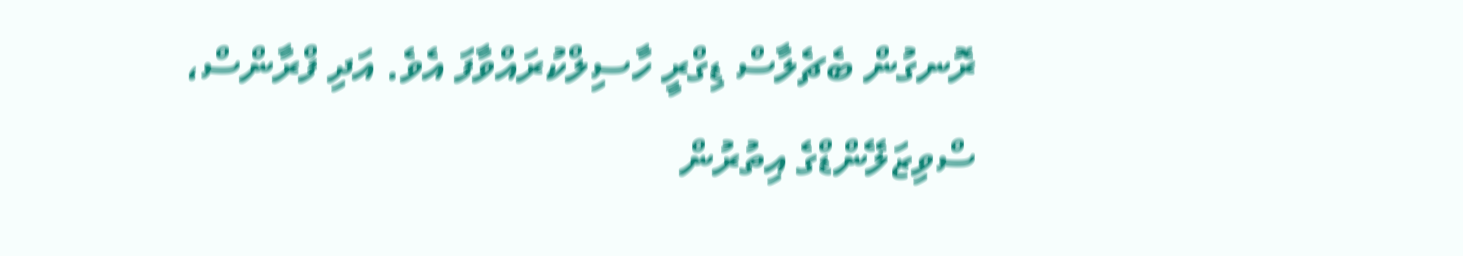ރޮނގުން ބެޗެލާސް ޑިގްރީ ހާސިލްކުރައްވާފަ އެވެ. އަދި ފްރާންސް، ސްވިޒަލޭންޑްގެ އިތުރުން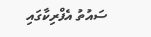ސައުތު އެފްރިކާގައި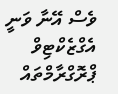ވެސް އޭނާ ވަނީ އެގްޒެކްޓިވް ޕްރޮގްރާމްތައް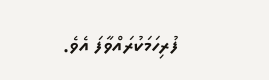ފުރިހަމަކުރައްވާފަ އެވެ.